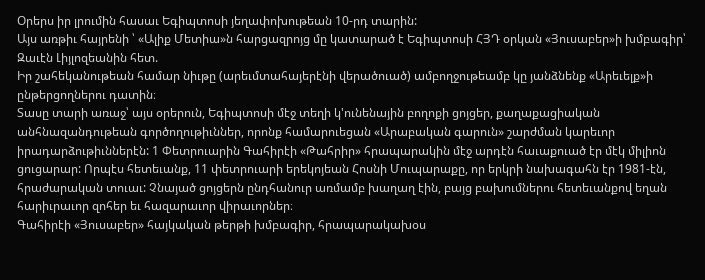Օրերս իր լրումին հասաւ Եգիպտոսի յեղափոխութեան 10-րդ տարին:
Այս առթիւ հայրենի ՝ «Ալիք Մետիա»ն հարցազրոյց մը կատարած է Եգիպտոսի ՀՅԴ օրկան «Յուսաբեր»ի խմբագիր՝ Զաւէն Լիյլոզեանին հետ.
Իր շահեկանութեան համար նիւթը (արեւմտահայերէնի վերածուած) ամբողջութեամբ կը յանձնենք «Արեւելք»ի ընթերցողներու դատին։
Տասը տարի առաջ՝ այս օրերուն, Եգիպտոսի մէջ տեղի կ'ունենային բողոքի ցոյցեր, քաղաքացիական անհնազանդութեան գործողութիւններ, որոնք համարուեցան «Արաբական գարուն» շարժման կարեւոր իրադարձութիւններէն: 1 Փետրուարին Գահիրէի «Թահրիր» հրապարակին մէջ արդէն հաւաքուած էր մէկ միլիոն ցուցարար: Որպէս հետեւանք, 11 փետրուարի երեկոյեան Հոսնի Մուպարաքը, որ երկրի նախագահն էր 1981-էն, հրաժարական տուաւ: Չնայած ցոյցերն ընդհանուր առմամբ խաղաղ էին, բայց բախումներու հետեւանքով եղան հարիւրաւոր զոհեր եւ հազարաւոր վիրաւորներ։
Գահիրէի «Յուսաբեր» հայկական թերթի խմբագիր, հրապարակախօս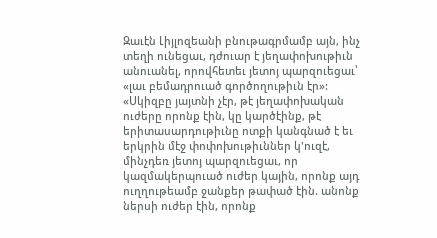Զաւէն Լիյլոզեանի բնութագրմամբ այն, ինչ տեղի ունեցաւ, դժուար է յեղափոխութիւն անուանել, որովհետեւ յետոյ պարզուեցաւ՝ «լաւ բեմադրուած գործողութիւն էր»:
«Սկիզբը յայտնի չէր, թէ յեղափոխական ուժերը որոնք էին, կը կարծէինք, թէ երիտասարդութիւնը ոտքի կանգնած է եւ երկրին մէջ փոփոխութիւններ կ'ուզէ, մինչդեռ յետոյ պարզուեցաւ, որ կազմակերպուած ուժեր կային, որոնք այդ ուղղութեամբ ջանքեր թափած էին. անոնք ներսի ուժեր էին, որոնք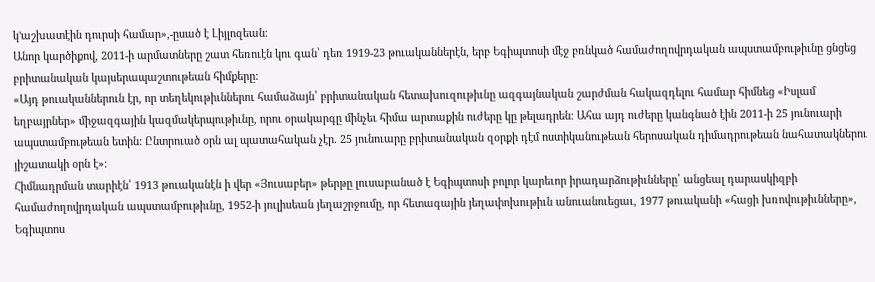կ'աշխատէին դուրսի համար»,-ըսած է Լիյլոզեան։
Անոր կարծիքով, 2011-ի արմատները շատ հեռուէն կու գան՝ դեռ 1919-23 թուականներէն, երբ Եգիպտոսի մէջ բռնկած համաժողովրդական ապստամբութիւնը ցնցեց բրիտանական կայսերապաշտութեան հիմքերը:
«Այդ թուականներուն էր, որ տեղեկութիւններու համաձայն՝ բրիտանական հետախուզութիւնը ազգայնական շարժման հակազդելու համար հիմնեց «Իսլամ եղբայրներ» միջազգային կազմակերպութիւնը, որու օրակարգը մինչեւ հիմա արտաքին ուժերը կը թելադրեն։ Ահա այդ ուժերը կանգնած էին 2011-ի 25 յունուարի ապստամբութեան ետին: Ընտրուած օրն ալ պատահական չէր. 25 յունուարը բրիտանական զօրքի դէմ ոստիկանութեան հերոսական դիմադրութեան նահատակներու յիշատակի օրն է»։
Հիմնադրման տարիէն՝ 1913 թուականէն ի վեր «Յուսաբեր» թերթը լուսաբանած է Եգիպտոսի բոլոր կարեւոր իրադարձութիւնները՝ անցեալ դարասկիզբի համաժողովրդական ապստամբութիւնը, 1952-ի յուլիսեան յեղաշրջումը, որ հետագային յեղափոխութիւն անուանուեցաւ, 1977 թուականի «հացի խռովութիւնները», Եգիպտոս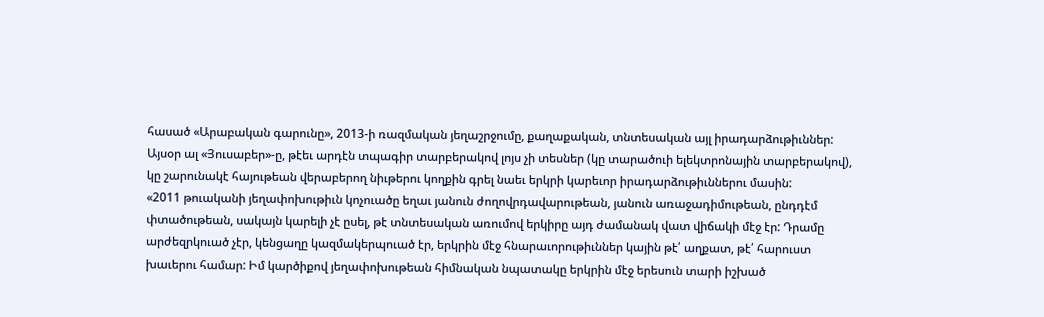հասած «Արաբական գարունը», 2013-ի ռազմական յեղաշրջումը, քաղաքական, տնտեսական այլ իրադարձութիւններ:
Այսօր ալ «Յուսաբեր»-ը, թէեւ արդէն տպագիր տարբերակով լոյս չի տեսներ (կը տարածուի ելեկտրոնային տարբերակով), կը շարունակէ հայութեան վերաբերող նիւթերու կողքին գրել նաեւ երկրի կարեւոր իրադարձութիւններու մասին:
«2011 թուականի յեղափոխութիւն կոչուածը եղաւ յանուն ժողովրդավարութեան, յանուն առաջադիմութեան, ընդդէմ փտածութեան, սակայն կարելի չէ ըսել, թէ տնտեսական առումով երկիրը այդ ժամանակ վատ վիճակի մէջ էր: Դրամը արժեզրկուած չէր, կենցաղը կազմակերպուած էր, երկրին մէջ հնարաւորութիւններ կային թէ՛ աղքատ, թէ՛ հարուստ խաւերու համար: Իմ կարծիքով յեղափոխութեան հիմնական նպատակը երկրին մէջ երեսուն տարի իշխած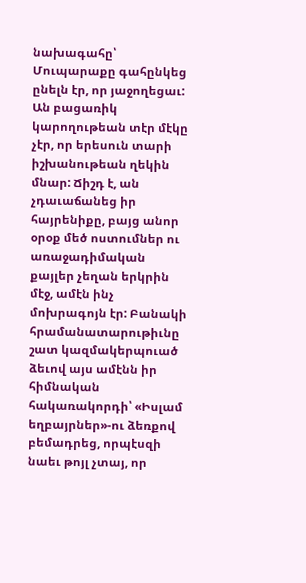նախագահը՝ Մուպարաքը գահընկեց ընելն էր, որ յաջողեցաւ: Ան բացառիկ կարողութեան տէր մէկը չէր, որ երեսուն տարի իշխանութեան ղեկին մնար: Ճիշդ է, ան չդաւաճանեց իր հայրենիքը, բայց անոր օրօք մեծ ոստումներ ու առաջադիմական քայլեր չեղան երկրին մէջ, ամէն ինչ մոխրագոյն էր: Բանակի հրամանատարութիւնը շատ կազմակերպուած ձեւով այս ամէնն իր հիմնական հակառակորդի՝ «Իսլամ եղբայրներ»-ու ձեռքով բեմադրեց, որպէսզի նաեւ թոյլ չտայ, որ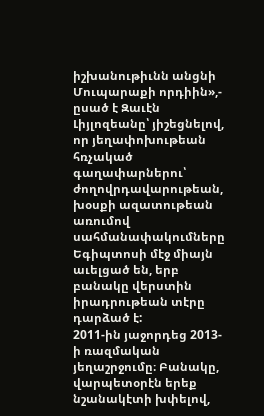իշխանութիւնն անցնի Մուպարաքի որդիին»,- ըսած է Զաւէն Լիյլոզեանը՝ յիշեցնելով, որ յեղափոխութեան հռչակած գաղափարներու՝ ժողովրդավարութեան, խօսքի ազատութեան առումով սահմանափակումները Եգիպտոսի մէջ միայն աւելցած են, երբ բանակը վերստին իրադրութեան տէրը դարձած է:
2011-ին յաջորդեց 2013-ի ռազմական յեղաշրջումը։ Բանակը, վարպետօրէն երեք նշանակէտի խփելով,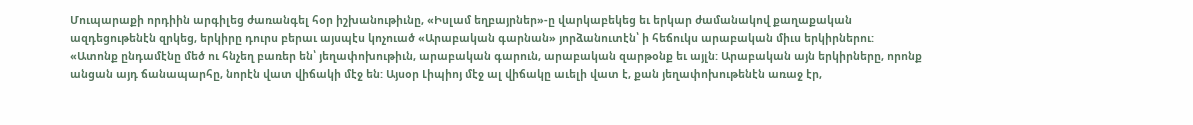Մուպարաքի որդիին արգիլեց ժառանգել հօր իշխանութիւնը, «Իսլամ եղբայրներ»-ը վարկաբեկեց եւ երկար ժամանակով քաղաքական ազդեցութենէն զրկեց, երկիրը դուրս բերաւ այսպէս կոչուած «Արաբական գարնան» յորձանուտէն՝ ի հեճուկս արաբական միւս երկիրներու:
«Ատոնք ընդամէնը մեծ ու հնչեղ բառեր են՝ յեղափոխութիւն, արաբական գարուն, արաբական զարթօնք եւ այլն: Արաբական այն երկիրները, որոնք անցան այդ ճանապարհը, նորէն վատ վիճակի մէջ են: Այսօր Լիպիոյ մէջ ալ վիճակը աւելի վատ է, քան յեղափոխութենէն առաջ էր,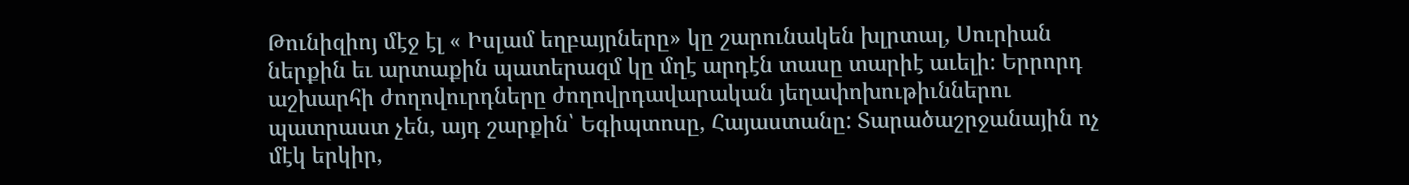Թունիզիոյ մէջ էլ « Իսլամ եղբայրները» կը շարունակեն խլրտալ, Սուրիան ներքին եւ արտաքին պատերազմ կը մղէ արդէն տասը տարիէ աւելի։ Երրորդ աշխարհի ժողովուրդները ժողովրդավարական յեղափոխութիւններու պատրաստ չեն, այդ շարքին՝ Եգիպտոսը, Հայաստանը: Տարածաշրջանային ոչ մէկ երկիր,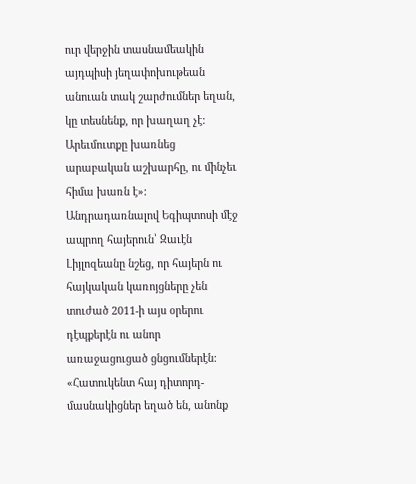ուր վերջին տասնամեակին այդպիսի յեղափոխութեան անուան տակ շարժումներ եղան, կը տեսնենք, որ խաղաղ չէ: Արեւմուտքը խառնեց արաբական աշխարհը, ու մինչեւ հիմա խառն է»:
Անդրադառնալով Եգիպտոսի մէջ ապրող հայերուն՝ Զաւէն Լիյլոզեանը նշեց, որ հայերն ու հայկական կառոյցները չեն տուժած 2011-ի այս օրերու դէպքերէն ու անոր առաջացուցած ցնցումներէն: «Հատուկենտ հայ դիտորդ-մասնակիցներ եղած են, անոնք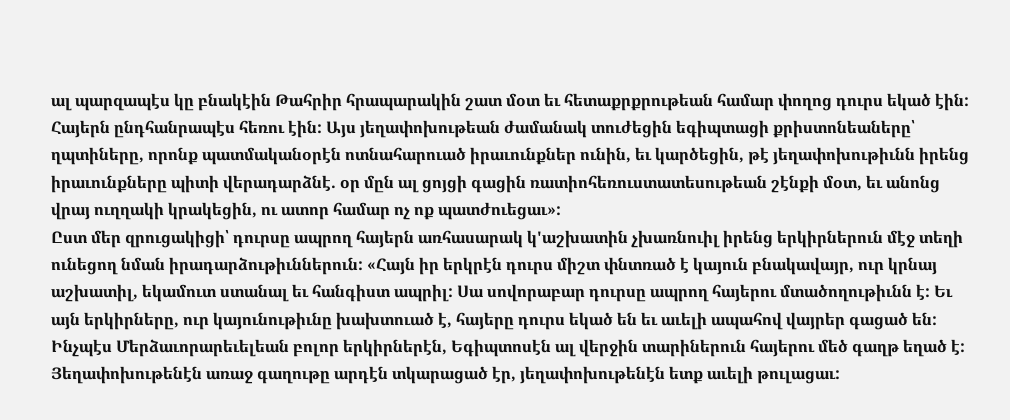ալ պարզապէս կը բնակէին Թահրիր հրապարակին շատ մօտ եւ հետաքրքրութեան համար փողոց դուրս եկած էին: Հայերն ընդհանրապէս հեռու էին: Այս յեղափոխութեան ժամանակ տուժեցին եգիպտացի քրիստոնեաները՝ ղպտիները, որոնք պատմականօրէն ոտնահարուած իրաւունքներ ունին, եւ կարծեցին, թէ յեղափոխութիւնն իրենց իրաւունքները պիտի վերադարձնէ. օր մըն ալ ցոյցի գացին ռատիոհեռուստատեսութեան շէնքի մօտ, եւ անոնց վրայ ուղղակի կրակեցին, ու ատոր համար ոչ ոք պատժուեցաւ»:
Ըստ մեր զրուցակիցի՝ դուրսը ապրող հայերն առհասարակ կ'աշխատին չխառնուիլ իրենց երկիրներուն մէջ տեղի ունեցող նման իրադարձութիւններուն: «Հայն իր երկրէն դուրս միշտ փնտռած է կայուն բնակավայր, ուր կրնայ աշխատիլ, եկամուտ ստանալ եւ հանգիստ ապրիլ: Սա սովորաբար դուրսը ապրող հայերու մտածողութիւնն է: Եւ այն երկիրները, ուր կայունութիւնը խախտուած է, հայերը դուրս եկած են եւ աւելի ապահով վայրեր գացած են:
Ինչպէս Մերձաւորարեւելեան բոլոր երկիրներէն, Եգիպտոսէն ալ վերջին տարիներուն հայերու մեծ գաղթ եղած է: Յեղափոխութենէն առաջ գաղութը արդէն տկարացած էր, յեղափոխութենէն ետք աւելի թուլացաւ: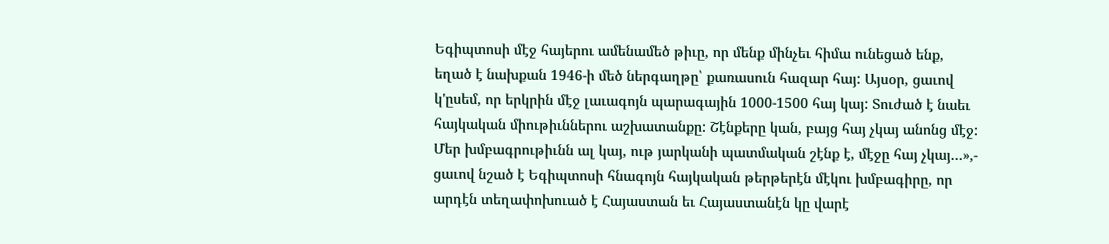Եգիպտոսի մէջ հայերու ամենամեծ թիւը, որ մենք մինչեւ հիմա ունեցած ենք, եղած է նախքան 1946-ի մեծ ներգաղթը՝ քառասուն հազար հայ: Այսօր, ցաւով կ'ըսեմ, որ երկրին մէջ լաւագոյն պարագային 1000-1500 հայ կայ: Տուժած է նաեւ հայկական միութիւններու աշխատանքը: Շէնքերը կան, բայց հայ չկայ անոնց մէջ: Մեր խմբագրութիւնն ալ կայ, ութ յարկանի պատմական շէնք է, մէջը հայ չկայ…»,- ցաւով նշած է Եգիպտոսի հնագոյն հայկական թերթերէն մէկու խմբագիրը, որ արդէն տեղափոխուած է Հայաստան եւ Հայաստանէն կը վարէ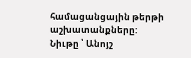համացանցային թերթի աշխատանքները:
Նիւթը ՝ Անոյշ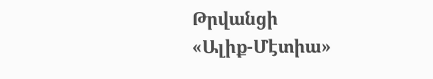Թրվանցի
«Ալիք-Մէտիա»